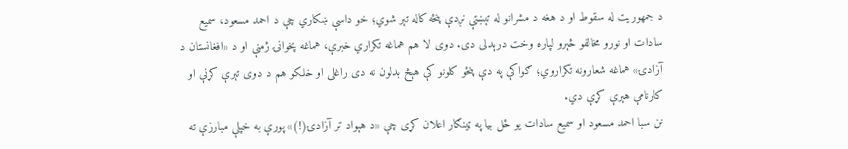د جمهوریت له سقوط او د هغه د مشرانو له تېښتې نږدې پنځه کاله تېر شوي؛ خو داسې ښکاري چې د احمد مسعود، سمیع سادات او نورو مخالفو څېرو لپاره وخت درېدلی دی. دوی لا هم هماغه تکراري خبرې، هماغه پخوانۍ ژمنې او د «افغانستان د آزادۍ» هماغه شعارونه تکراروي؛ ګواکې په دې پنځو کلونو کې هېڅ بدلون نه دی راغلی او خلکو هم د دوی تېرې کړنې او کارنامې هېرې کړې دي.
نن سبا احمد مسعود او سمیع سادات یو ځل بیا په ټینګار اعلان کړی چې «د هېواد تر آزادۍ(!)» پورې به خپلې مبارزې ته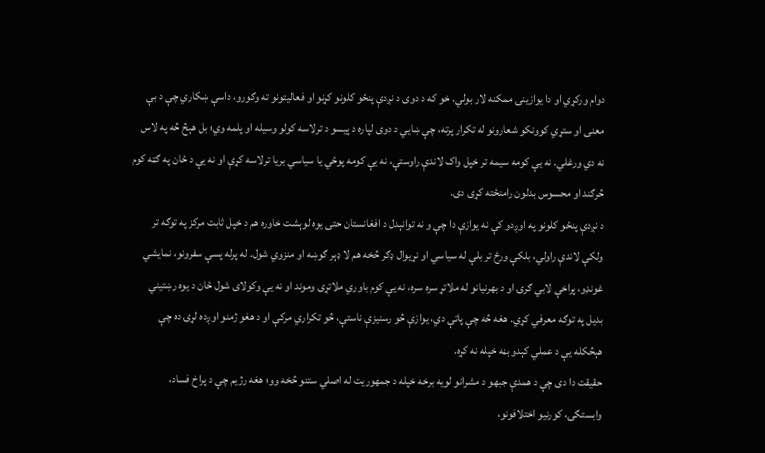دوام ورکړي او دا یوازینۍ ممکنه لار بولي. خو که د دوی د نږدې پنځو کلونو کړنو او فعالیتونو ته وګورو، داسې ښکاري چې د بې معنی او ستړي کوونکو شعارونو له تکرار پرته، چې ښايي د دوی لپاره د پیسو د ترلاسه کولو وسیله او پلمه وي؛ بل هېڅ څه په لاس نه دي ورغلي. نه یې کومه سیمه تر خپل واک لاندې راوستې، نه یې کومه پوځي یا سیاسي بریا ترلاسه کړې او نه یې د ځان په ګټه کوم څرګند او محسوس بدلون رامنځته کړی دی.
د نږدې پنځو کلونو په اوږدو کې نه یوازې دا چې و نه توانېدل د افغانستان حتی یوه لوېشت خاوره هم د خپل ثابت مرکز په توګه تر ولکې لاندې راولي، بلکې ورځ تر بلې له سیاسي او نړیوال ډګر څخه هم لا ډېر ګوښه او منزوي شول. له پرله پسې سفرونو، نمایشي غونډو، پراخې لابي ګرۍ او د بهرنیانو له ملاتړ سره سره، نه یې کوم باوري ملاتړی وموند او نه یې وکولای شول ځان د یوه رښتیني بدیل په توګه معرفي کړي. هغه څه چې پاتې دي، یوازې څو رسنیزې ناستې، څو تکراري مرکې او د هغو ژمنو اوږده لړۍ ده چې هېڅکله یې د عملي کېدو بڼه خپله نه کړه.
حقیقت دا دی چې د همدې جبهو د مشرانو لویه برخه خپله د جمهوریت له اصلي ستنو څخه وو؛ هغه رژیم چې د پراخ فساد، وابستګۍ، کورنیو اختلافونو،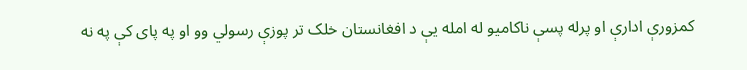کمزورې ادارې او پرله پسې ناکامیو له امله یې د افغانستان خلک تر پوزې رسولي وو او په پای کې په نه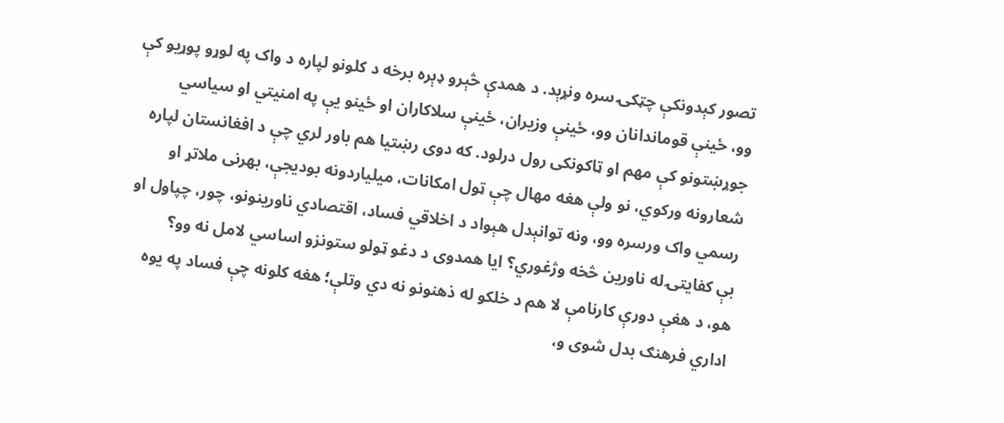تصور کېدونکې چټکۍ سره ونړېد. د همدې څېرو ډېره برخه د کلونو لپاره د واک په لوړو پوړیو کې وو، ځینې قوماندانان وو، ځینې وزیران، ځینې سلاکاران او ځینو یې په امنیتي او سیاسي جوړښتونو کې مهم او ټاکونکی رول درلود. که دوی رښتیا هم باور لري چې د افغانستان لپاره شعارونه ورکوي، نو ولې هغه مهال چې ټول امکانات، میلیاردونه بودیجې، بهرنی ملاتړ او رسمي واک ورسره وو، ونه توانېدل هېواد د اخلاقي فساد، اقتصادي ناورینونو، چور، چپاول او بې کفایتۍ له ناورین څخه وژغوري؟ ایا همدوی د دغو ټولو ستونزو اساسي لامل نه وو؟
هو، د هغې دورې کارنامې لا هم د خلکو له ذهنونو نه دي وتلې؛ هغه کلونه چې فساد په یوه اداري فرهنګ بدل شوی و،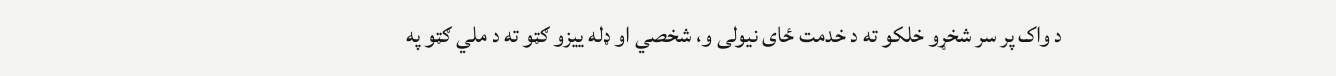د واک پر سر شخړو خلکو ته د خدمت ځای نیولی و، شخصي او ډله ییزو ګټو ته د ملي ګټو په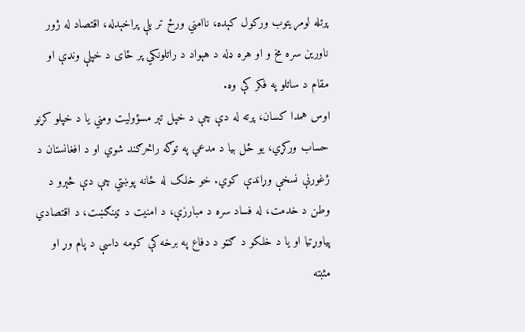پرتله لومړیتوب ورکول کېده، ناامني ورځ تر بلې پراخېدله، اقتصاد له ژور ناورین سره مخ و او هره ډله د هېواد د راتلونکي پر ځای د خپلې ونډې او مقام د ساتلو په فکر کې وه.
اوس همدا کسان، پرته له دې چې د خپل تېر مسؤولیت ومني یا د خپلو کړنو حساب ورکړي، یو ځل بیا د مدعي په توګه راڅرګند شوي او د افغانستان د ژغورنې نسخې وړاندې کوي. خو خلک له ځانه پوښتي چې دې څېرو د وطن د خدمت، له فساد سره د مبارزې، د امنیت د ټینګښت، د اقتصادي پیاوړتیا او یا د خلکو د ګټو د دفاع په برخه کې کومه داسې د پام وړ او مثبته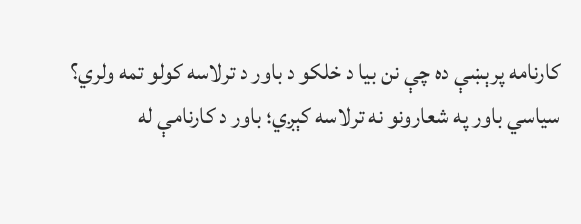کارنامه پرېښې ده چې نن بیا د خلکو د باور د ترلاسه کولو تمه ولري؟
سیاسي باور په شعارونو نه ترلاسه کېږي؛ باور د کارنامې له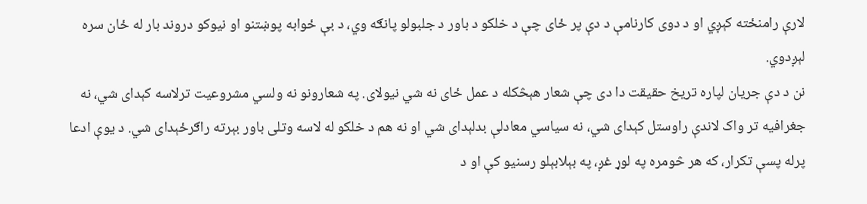لارې رامنځته کېږي او د دوی کارنامې د دې پر ځای چې د خلکو د باور د جلبولو پانګه وي، د بې ځوابه پوښتنو او نیوکو دروند بار له ځان سره لېږدوي.
نن د دې جریان لپاره تریخ حقیقت دا دی چې شعار هېڅکله د عمل ځای نه شي نیولای. په شعارونو نه ولسي مشروعیت ترلاسه کېدای شي، نه جغرافیه تر واک لاندې راوستل کېدای شي، نه سیاسي معادلې بدلېدای شي او نه هم د خلکو له لاسه وتلی باور بېرته راګرځېدای شي. د یوې ادعا پرله پسې تکرار، که هر څومره په لوړ غږ، په بېلابېلو رسنیو کې او د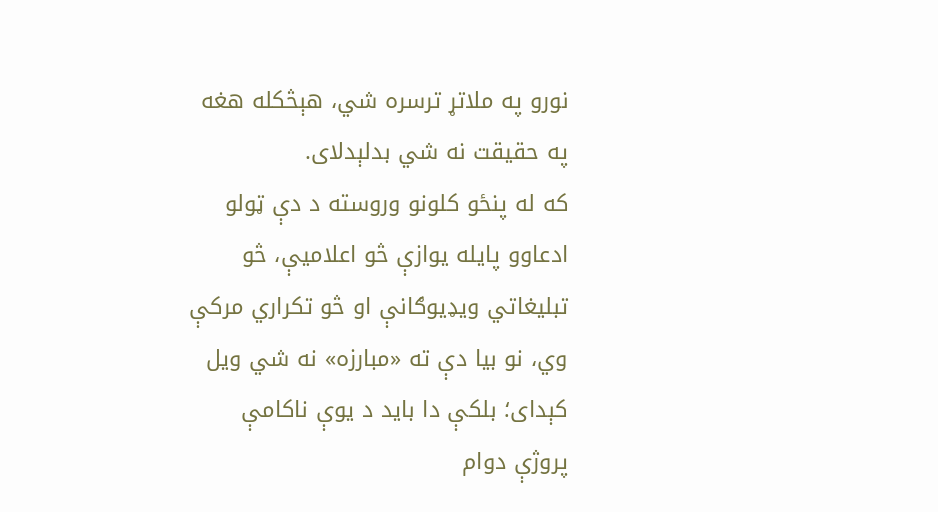نورو په ملاتړ ترسره شي، هېڅکله هغه په حقیقت نه شي بدلېدلای.
که له پنځو کلونو وروسته د دې ټولو ادعاوو پایله یوازې څو اعلامیې، څو تبلیغاتي ویډیوګانې او څو تکراري مرکې وي، نو بیا دې ته «مبارزه» نه شي ویل کېدای؛ بلکې دا باید د یوې ناکامې پروژې دوام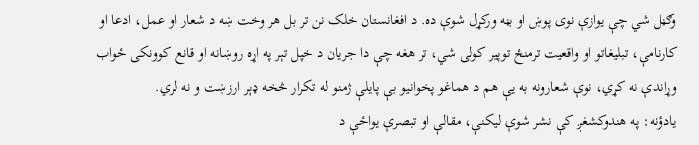وګڼل شي چې یوازې نوی پوښ او بڼه ورکړل شوې ده. د افغانستان خلک نن تر بل هر وخت ښه د شعار او عمل، ادعا او کارنامې، تبلیغاتو او واقعیت ترمنځ توپیر کولی شي، تر هغه چې دا جریان د خپل تېر په اړه روښانه او قانع کوونکی ځواب وړاندې نه کړي، نوې شعارونه به یې هم د هماغو پخوانیو بې پایلې ژمنو له تکرار څخه ډېر ارزښت و نه لري.
یادؤنه: په هندوکشغږ کې نشر شوې لیکنې، مقالې او تبصرې یواځې د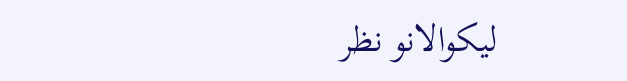لیکوالانو نظر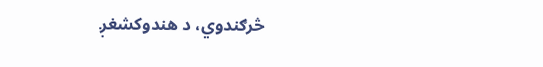څرګندوي، د هندوکشغږ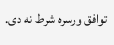توافق ورسره شرط نه دی.